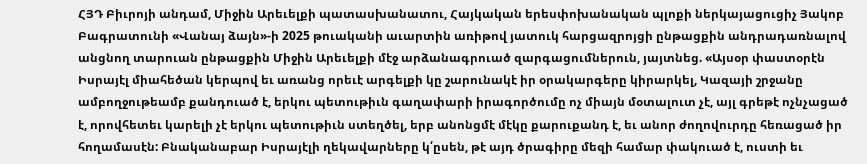ՀՅԴ Բիւրոյի անդամ, Միջին Արեւելքի պատասխանատու, Հայկական երեսփոխանական պլոքի ներկայացուցիչ Յակոբ Բագրատունի «Վանայ ձայն»-ի 2025 թուականի աւարտին առիթով յատուկ հարցազրոյցի ընթացքին անդրադառնալով անցնող տարուան ընթացքին Միջին Արեւելքի մէջ արձանագրուած զարգացումներուն, յայտնեց. «Այսօր փաստօրէն Իսրայէլ միահեծան կերպով եւ առանց որեւէ արգելքի կը շարունակէ իր օրակարգերը կիրարկել, Կազայի շրջանը ամբողջութեամբ քանդուած է, երկու պետութիւն գաղափարի իրագործումը ոչ միայն մօտալուտ չէ, այլ գրեթէ ոչնչացած է, որովհետեւ կարելի չէ երկու պետութիւն ստեղծել, երբ անոնցմէ մէկը քարուքանդ է, եւ անոր ժողովուրդը հեռացած իր հողամասէն: Բնականաբար Իսրայէլի ղեկավարները կ՛ըսեն, թէ այդ ծրագիրը մեզի համար փակուած է, ուստի եւ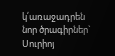կ՛առաջադրեն նոր ծրագիրներ` Սուրիոյ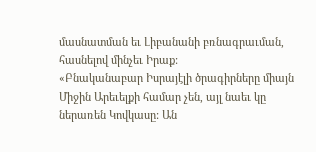մասնատման եւ Լիբանանի բռնագրաւման, հասնելով մինչեւ Իրաք:
«Բնականաբար Իսրայէլի ծրագիրները միայն Միջին Արեւելքի համար չեն, այլ նաեւ կը ներառեն Կովկասը: Ան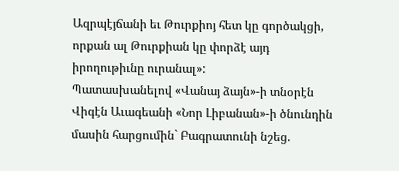Ազրպէյճանի եւ Թուրքիոյ հետ կը գործակցի, որքան ալ Թուրքիան կը փորձէ այդ իրողութիւնը ուրանալ»:
Պատասխանելով «Վանայ ձայն»-ի տնօրէն Վիգէն Աւագեանի «Նոր Լիբանան»-ի ծնունդին մասին հարցումին` Բագրատունի նշեց.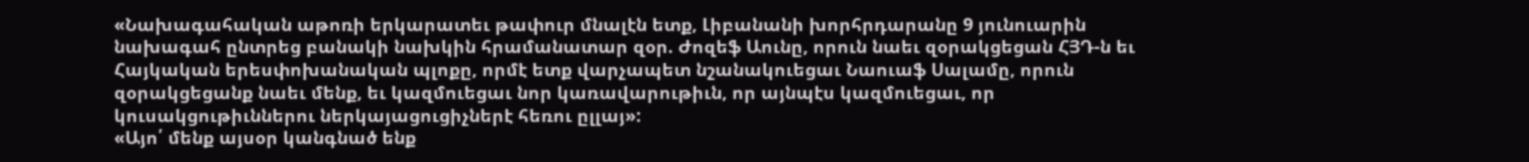«Նախագահական աթոռի երկարատեւ թափուր մնալէն ետք, Լիբանանի խորհրդարանը 9 յունուարին նախագահ ընտրեց բանակի նախկին հրամանատար զօր. Ժոզեֆ Աունը, որուն նաեւ զօրակցեցան ՀՅԴ-ն եւ Հայկական երեսփոխանական պլոքը, որմէ ետք վարչապետ նշանակուեցաւ Նաուաֆ Սալամը, որուն զօրակցեցանք նաեւ մենք, եւ կազմուեցաւ նոր կառավարութիւն, որ այնպէս կազմուեցաւ, որ կուսակցութիւններու ներկայացուցիչներէ հեռու ըլլայ»:
«Այո՛ մենք այսօր կանգնած ենք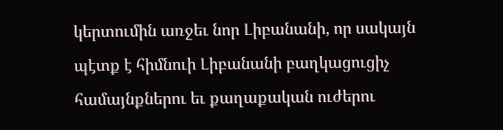կերտումին առջեւ նոր Լիբանանի, որ սակայն պէտք է հիմնուի Լիբանանի բաղկացուցիչ համայնքներու եւ քաղաքական ուժերու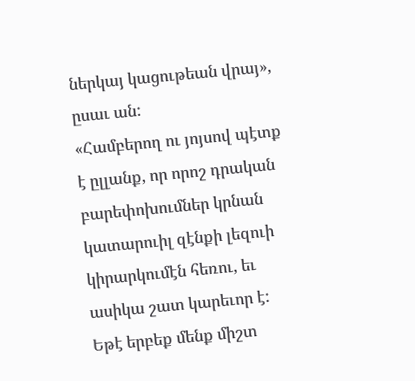ներկայ կացութեան վրայ», ըսաւ ան:
«Համբերող ու յոյսով պէտք է ըլլանք, որ որոշ դրական բարեփոխումներ կրնան կատարուիլ զէնքի լեզուի կիրարկումէն հեռու, եւ ասիկա շատ կարեւոր է: Եթէ երբեք մենք միշտ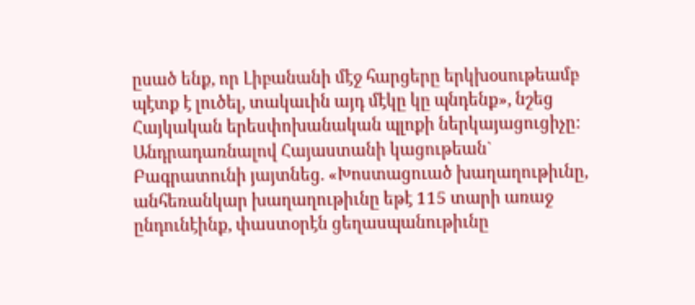ըսած ենք, որ Լիբանանի մէջ հարցերը երկխօսութեամբ պէտք է լուծել, տակաւին այդ մէկը կը պնդենք», նշեց Հայկական երեսփոխանական պլոքի ներկայացուցիչը:
Անդրադառնալով Հայաստանի կացութեան` Բագրատունի յայտնեց. «Խոստացուած խաղաղութիւնը, անհեռանկար խաղաղութիւնը եթէ 115 տարի առաջ ընդունէինք, փաստօրէն ցեղասպանութիւնը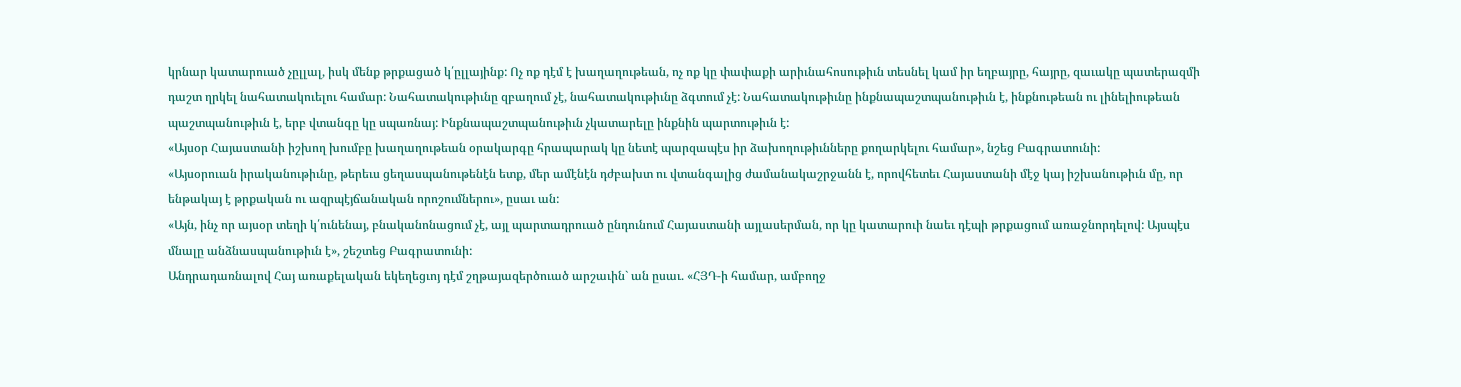կրնար կատարուած չըլլալ, իսկ մենք թրքացած կ՛ըլլայինք: Ոչ ոք դէմ է խաղաղութեան, ոչ ոք կը փափաքի արիւնահոսութիւն տեսնել կամ իր եղբայրը, հայրը, զաւակը պատերազմի դաշտ ղրկել նահատակուելու համար: Նահատակութիւնը զբաղում չէ, նահատակութիւնը ձգտում չէ: Նահատակութիւնը ինքնապաշտպանութիւն է, ինքնութեան ու լինելիութեան պաշտպանութիւն է, երբ վտանգը կը սպառնայ: Ինքնապաշտպանութիւն չկատարելը ինքնին պարտութիւն է:
«Այսօր Հայաստանի իշխող խումբը խաղաղութեան օրակարգը հրապարակ կը նետէ պարզապէս իր ձախողութիւնները քողարկելու համար», նշեց Բագրատունի:
«Այսօրուան իրականութիւնը, թերեւս ցեղասպանութենէն ետք, մեր ամէնէն դժբախտ ու վտանգալից ժամանակաշրջանն է, որովհետեւ Հայաստանի մէջ կայ իշխանութիւն մը, որ ենթակայ է թրքական ու ազրպէյճանական որոշումներու», ըսաւ ան:
«Այն, ինչ որ այսօր տեղի կ՛ունենայ, բնականոնացում չէ, այլ պարտադրուած ընդունում Հայաստանի այլասերման, որ կը կատարուի նաեւ դէպի թրքացում առաջնորդելով: Այսպէս մնալը անձնասպանութիւն է», շեշտեց Բագրատունի:
Անդրադառնալով Հայ առաքելական եկեղեցւոյ դէմ շղթայազերծուած արշաւին` ան ըսաւ. «ՀՅԴ-ի համար, ամբողջ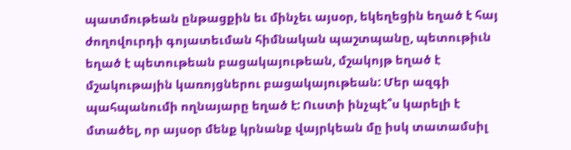պատմութեան ընթացքին եւ մինչեւ այսօր, եկեղեցին եղած է հայ ժողովուրդի գոյատեւման հիմնական պաշտպանը, պետութիւն եղած է պետութեան բացակայութեան, մշակոյթ եղած է մշակութային կառոյցներու բացակայութեան: Մեր ազգի պահպանումի ողնայարը եղած է: Ուստի ինչպէ՞ս կարելի է մտածել, որ այսօր մենք կրնանք վայրկեան մը իսկ տատամսիլ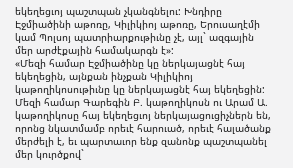եկեղեցւոյ պաշտպան չկանգնելու: Խնդիրը Էջմիածինի աթոռը, Կիլիկիոյ աթոռը, Երուսաղէմի կամ Պոլսոյ պատրիարքութիւնը չէ, այլ` ազգային մեր արժէքային համակարգն է»:
«Մեզի համար Էջմիածինը կը ներկայացնէ հայ եկեղեցին, այնքան ինչքան Կիլիկիոյ կաթողիկոսութիւնը կը ներկայացնէ հայ եկեղեցին: Մեզի համար Գարեգին Բ. կաթողիկոսն ու Արամ Ա. կաթողիկոսը հայ եկեղեցւոյ ներկայացուցիչներն են, որոնց նկատմամբ որեւէ հարուած, որեւէ հալածանք մերժելի է, եւ պարտաւոր ենք զանոնք պաշտպանել մեր կուրծքով`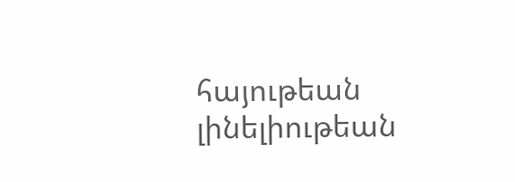հայութեան լինելիութեան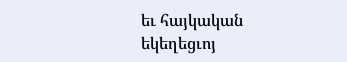եւ հայկական եկեղեցւոյ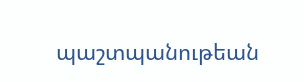պաշտպանութեան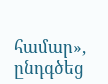համար», ընդգծեց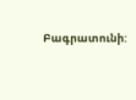Բագրատունի: